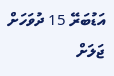އަޑުބަރޭ 15 ދުވަހަށް ޖަލަށް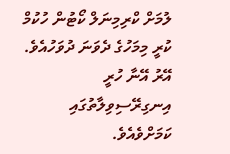ލުމަށް ކްރިމިނަލް ކޯޓުން ހުކުމް ކުރީ މިމަހުގެ ދެވަނަ ދުވަހުއެވެ. އޭރު އޭނާ ހުރީ އިނގިރޭސިވިލާތުގައި ކަމަށްވެއެވެ.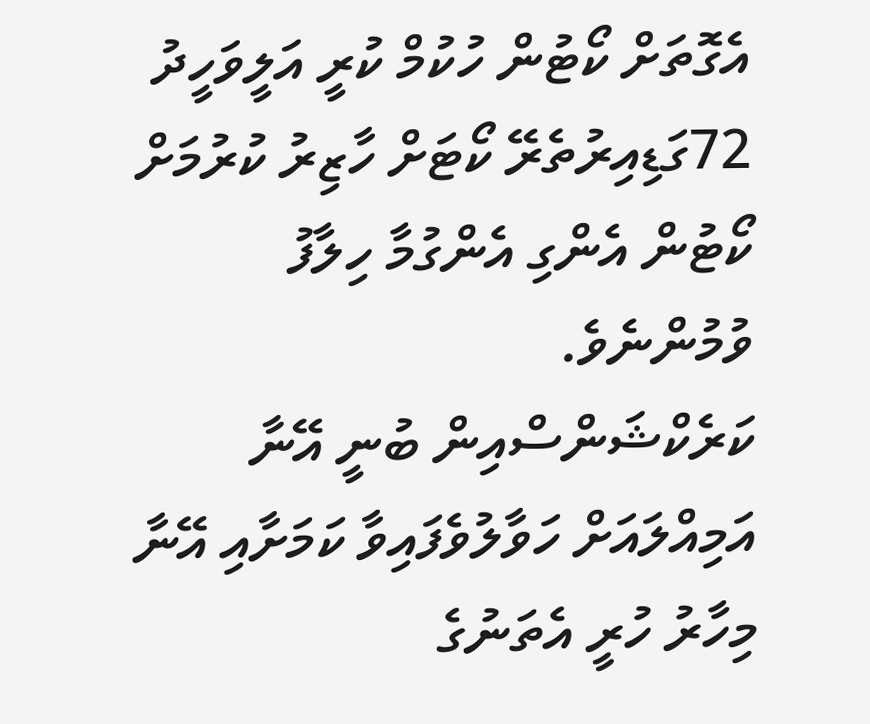އެގޮތަށް ކޯޓުން ހުކުމް ކުރީ އަލީވަހީދު 72ގަޑިއިރުތެރޭ ކޯޓަށް ހާޒިރު ކުރުމަށް ކޯޓުން އެންގި އެންގުމާ ހިލާފު ވުމުންނެވެ.
ކަރެކްޝަންސްއިން ބުނީ އޭނާ އަމިއްލައަށް ހަވާލުވެފައިވާ ކަމަށާއި އޭނާ މިހާރު ހުރީ އެތަނުގެ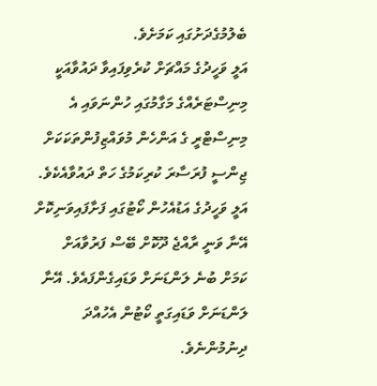ބެލުމުގެދަށުގައި ކަމަށެވެ.
އަލީ ވަހީދުގެ މައްޗަށް ކުރެވިފައިވާ ދައުވާއަކީ މިނިސްޓަރެއްގެ މަގާމުގައި ހުންނަވައި އެ މިނިސްޓްރީ ގެ އަންހެން މުވައްޒިފުންތަކަކަށް ޖިންސީ ފުރަސާރަ ކުރިކަމުގެ ހަތް ދައުވާއެކެވެ. އަލީ ވަހީދުގެ އަޑުއެހުން ކޯޓުގައި ފަށާފައިވަނިކޮށް އޭނާ ވަނީ ރާއްޖެ ދޫކޮށް ބޭސް ފަރުވާއަށް ކަމަށް ބުނެ ލަންޑަނަށް ވަޑައިގެންފައެވެ. އޭނާ ލަންޑަނަށް ވަޑައިގަތީ ކޯޓުން އެހުއްދަ ދިނުމުންނެވެ.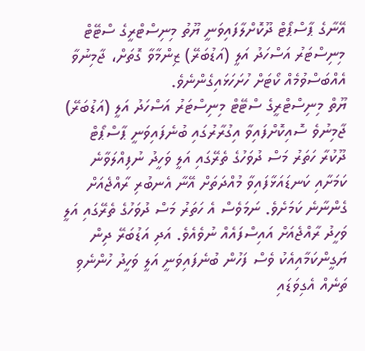އޭނާގެ ޕާސްޕޯޓް ދޫކޮށްލާފައިވަނީ ޔޫތު މިނިސްޓްރީގެ ސްޓޭޓް މިނިސްޓަރު އަސްހަދު އަލީ (އަޑުބަރޭ) ޒިންމާވާ ގޮތަށް، ޖާމިނުވާ އެއްބަސްވުމެއް ކޯޓަށް ހުށަހަޅައިގެންނެވެ.
ޔޫތް މިނިސްޓްރީގެ ސްޓޭޓް މިނިސްޓަރު އަސްހަދު އަލީ (އަޑުބަރޭ) ޖާމިނުވެ ސޮއިކޮށްފައިވާ އިގުރާރުގައި ބުނެފައިވަނީ ޕާސްޕޯޓް ދޫކުރާ ހަތަރު މަސް ދުވަހުގެ ތެރޭގައި އަލީ ވަހީދު ނުފިއްލަވާނެ ކަމަށާއި ކަނޑައަޅާފައިވާ މުއްދަތަށް އޭނާ އެނބުރި ރާއްޖެއަށް ގެންނާނެ ކަމަށެވެ. ނަމަވެސް އެ ހަތަރު މަސް ދުވަހުގެ ތެރޭގައި އަލީ ވަހީދު ރާއްޖެއަށް އައިސްފައެއް ނުވެއެވެ. އަދި އަޑުބަރޭ ދިން ޔަގީންކަމާއިއެކު ވެސް ފަހުން ބުނެފައިވަނީ އަލީ ވަހީދު ހުންނެވި ތަނެއް އެގިވަޑައި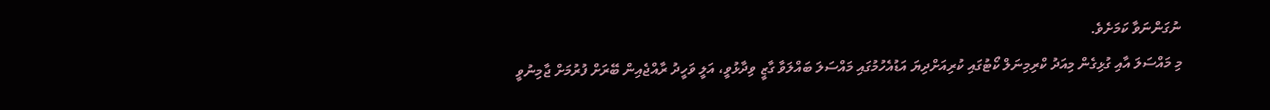ނުގަންނަވާ ކަމަށެވެ.
މި މައްސަލަ އާއި ގުޅިގެން މިއަދު ކްރިމިނަލް ކޯޓުގައި ކުރިއަށްދިޔަ އަޑުއެހުމުގައި މައްސަލަ ބައްލަވާ ގާޒީ ވިދާޅުވީ، އަލީ ވަހީދު ރާއްޖެއިން ބޭރަށް ފުރުމަށް ޖާމިނުވީ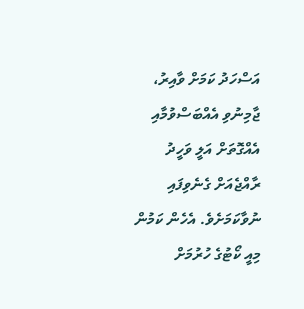އަސްހަދު ކަމަށް ވާއިރު، ޖާމިނުވި އެއްބަސްވުމާއި އެއްގޮތަށް އަލީ ވަހީދު ރާއްޖެއަށް ގެނެވިފައި ނުވާކަމަށެވެ. އެހެން ކަމުން މިއީ ކޯޓުގެ ހުރުމަށް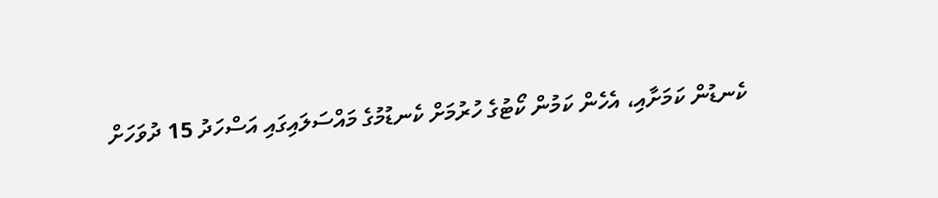ކެނޑުން ކަމަށާއި، އެހެން ކަމުން ކޯޓުގެ ހުރުމަށް ކެނޑުމުގެ މައްސަލައިގައި އަސްހަދު 15 ދުވަހަށް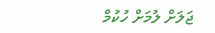ޖަލަށް ލުމަށް ހުކުމް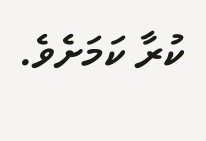ކުރާ ކަމަށެވެ.